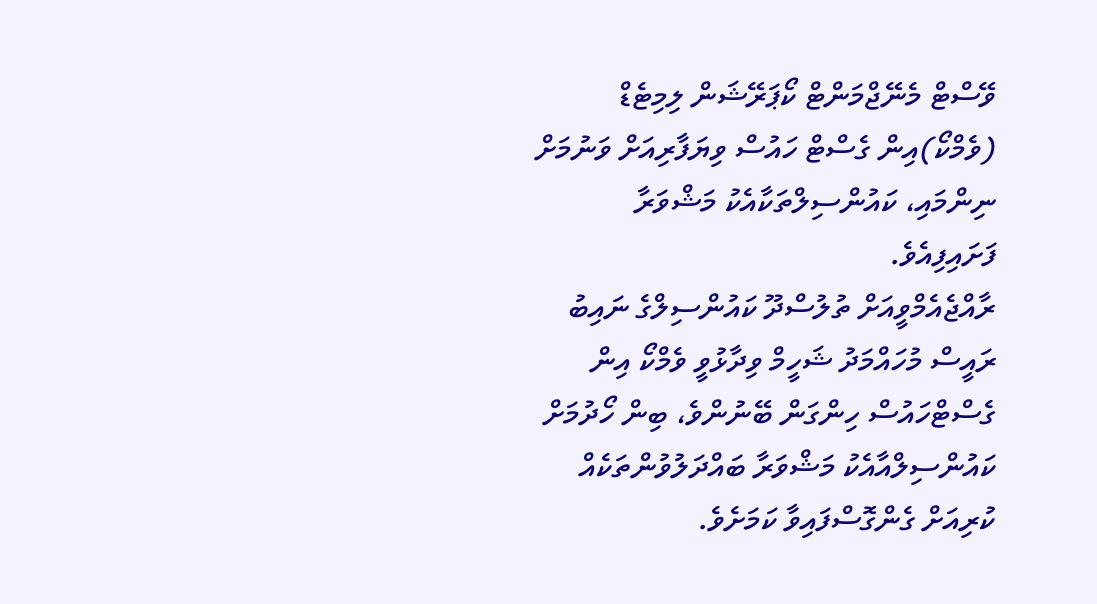ވޭސްޓް މެނޭޖްމަންޓް ކޯޕަރޭޝަން ލިމިޓެޑް (ވެމްކޯ)އިން ގެސްޓް ހައުސް ވިޔަފާރިއަށް ވަނުމަށް ނިންމައި، ކައުންސިލްތަކާއެކު މަޝްވަރާ ފަށައިފިއެވެ.
ރާއްޖެއެމްވީއަށް ތުލުސްދޫ ކައުންސިލްގެ ނައިބު ރައީސް މުހައްމަދު ޝަހީމް ވިދާޅުވީ ވެމްކޯ އިން ގެސްޓްހައުސް ހިންގަން ބޭނުންވެ، ބިން ހޯދުމަށް ކައުންސިލްއާއެކު މަޝްވަރާ ބައްދަލުވުންތަކެއް ކުރިއަށް ގެންގޮސްފައިވާ ކަމަށެވެ.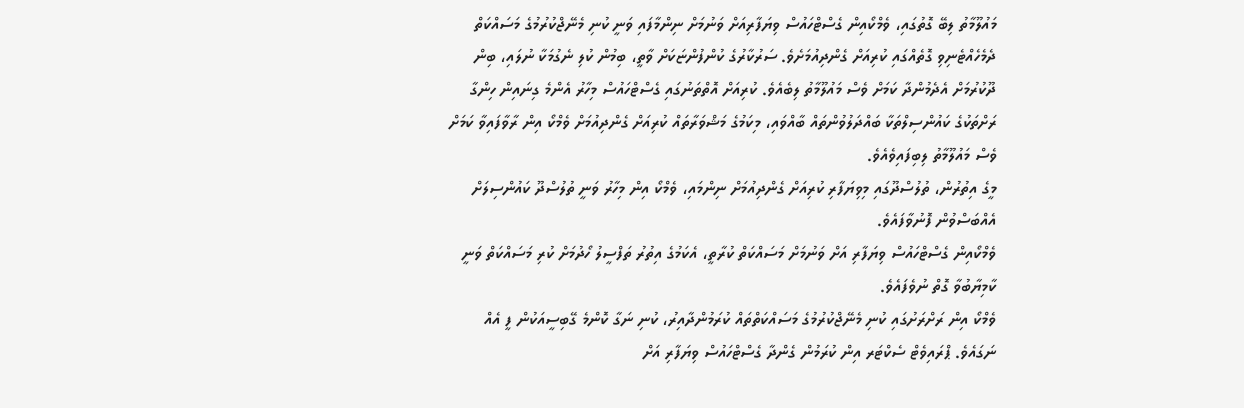މައުލޫމާތު ލިބޭ ގޮތުގައި، ވެމްކޯއިން ގެސްޓްހައުސް ވިޔަފާރިއަށް ވަނުމަށް ނިންމާފައި ވަނީ ކުނި މެނޭޖްކުރުމުގެ މަސައްކަތް ދެމެހެއްޓެނިވި ގޮތެއްގައި ކުރިއަށް ގެންދިއުމަށެވެ. ސަރުކާރުގެ ކުންފުންޏަކަށް ވާތީ، ބިމުން ކުލި ނެގުމަކާ ނުލައި، ބިން ދޫކުރުމަށް އެދެމުންދާ ކަމަށް ވެސް މައުލޫމާތު ލިބެއެވެ. ކުރިއަށް އޮތްތަނުގައި ގެސްޓްހައުސް މިހާރު އެންމެ ގިނައިން ހިންގާ ރަށްތަކުގެ ކައުންސިލްތަކާ ބައްދަލުވުންތައް ބާއްވައި، މިކަމުގެ މަޝްވަރާތައް ކުރިއަށް ގެންދިއުމަށް ވެމްކޯ އިން ރާވާފައިވާ ކަމަށް ވެސް މައުލޫމާތު ލިބިފައިވެއެވެ.
މީގެ އިތުރުން، ތުލުސްދޫގައި މިވިޔަފާރި ކުރިއަށް ގެންދިއުމަށް ނިންމައި، ވެމްކޯ އިން މިހާރު ވަނީ ތުލުސްދޫ ކައުންސިލަށް އެއްބަސްވުން ފޮނުވާފައެވެ.
ވެމްކޯއިން ގެސްޓްހައުސް ވިޔަފާރި އަށް ވަނުމަށް މަސައްކަތް ކުރާތީ، އެކަމުގެ އިތުރު ތަފްސީލު ހޯދުމަށް ކުރި މަސައްކަތް ވަނީ ކާމިޔާބުވާ ގޮތް ނުވެފައެވެ.
ވެމްކޯ އިން ރަށްރަށުގައި ކުނި މެނޭޖްކުރުމުގެ މަސައްކަތްތައް ކުރަމުންދާއިރު، ކުނި ނަގާ ކޮންމެ ގޭބިސީއަކުން ފީ އެއް ނަގައެވެ. ޕްރައިވެޓް ސެކްޓަރ އިން ކުރަމުން ގެންދާ ގެސްޓްހައުސް ވިޔަފާރި އަށް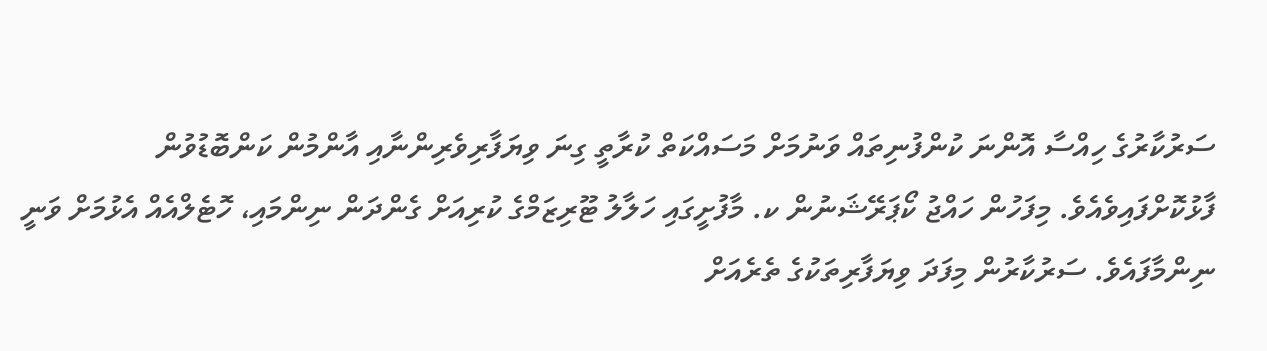ސަރުކާރުގެ ހިއްސާ އޮންނަ ކުންފުނިތައް ވަނުމަށް މަސައްކަތް ކުރާތީ ގިނަ ވިޔަފާރިވެރިންނާއި އާންމުން ކަންބޮޑުވުން ފާޅުކޮށްފައިވެއެވެ. މިފަހުން ހައްޖު ކޯޕަރޭޝަނުން ކ. މާފުށީގައި ހަލާލު ޓޫރިޒަމްގެ ކުރިއަށް ގެންދަން ނިންމައި، ހޮޓެލްއެއް އެޅުމަށް ވަނީ ނިންމާފައެވެ. ސަރުކާރުން މިފަދަ ވިޔަފާރިތަކުގެ ތެރެއަށް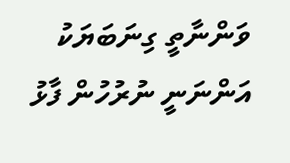ވަންނާތީ ގިނަބަޔަކު އަންނަނީ ނުރުހުން ފާޅު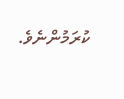ކުރަމުންނެވެ.